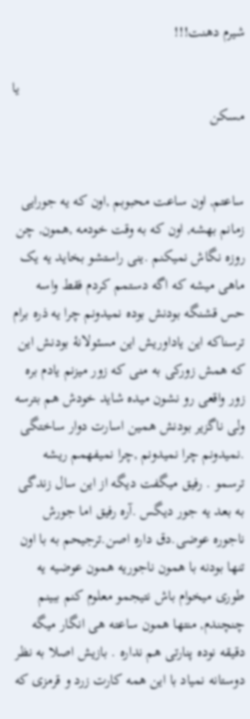شیرم دهنت!!!

                                                            یا مسکن


ساعتم, اون ساعت محبوبم ,اون که یه جورایی زمانم بهشه, اون که به وقت خودمه ,همون, چن روزه نگاش نمیکنم .ینی راستشو بخاید یه یک ماهی میشه که اگه دستمم کردم فقط واسه حس قشنگه بودنش بوده نمیدونم چرا یه ذره برام ترسناکه این یاداوریش این مسئولانۀ بودنش این که همش زورکی به منی که زور میزنم یادم بره زور واقعی رو نشون میده شاید خودش هم بترسه ولی ناگزیر بودنش همین اسارت دوار ساختگی .نمیدونم چرا نمیدونم ,چرا نمیفهمم ریشه ترسمو . رفیق میگفت دیگه از این سال زندگی به بعد یه جور دیگس .آره رفیق اما جورش ناجوره عوضی.دق داره اصن.ترجیحم به با اون تنها بودنه با همون ناجوریه همون عوضیه یه طوری میخوام باش نتیجمو معلوم کنم ببینم چنچندم, منتها همون ساعته هی انگار میگه دقیقه نوده پنارتی هم نداره . بازیش اصلا به نظر دوستانه نمیاد با این همه کارت زرد و قرمزی که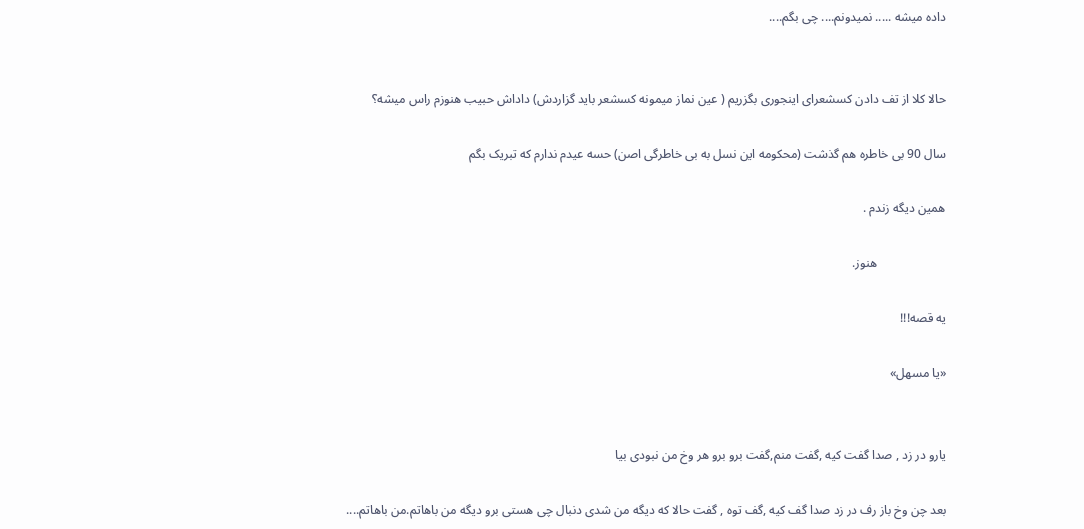داده میشه ..... نمیدونم.... چی بگم....


حالا کلا از تف دادن کسشعرای اینجوری بگزریم ( عین نماز میمونه کسشعر باید گزاردش) داداش حبیب هنوزم راس میشه؟

سال 90 بی خاطره هم گذشت (محکومه این نسل به بی خاطرگی اصن) حسه عیدم ندارم که تبریک بگم

همین دیگه زندم .

                      هنوز.

یه قصه!!!

«یا مسهل»


یارو در زد , صدا گفت کیه ,گفت منم,گفت برو برو هر وخ من نبودی بیا

بعد چن وخ باز رف در زد صدا گف کیه ,گف توه , گفت حالا که دیگه من شدی دنبال چی هستی برو دیگه من باهاتم.من باهاتم....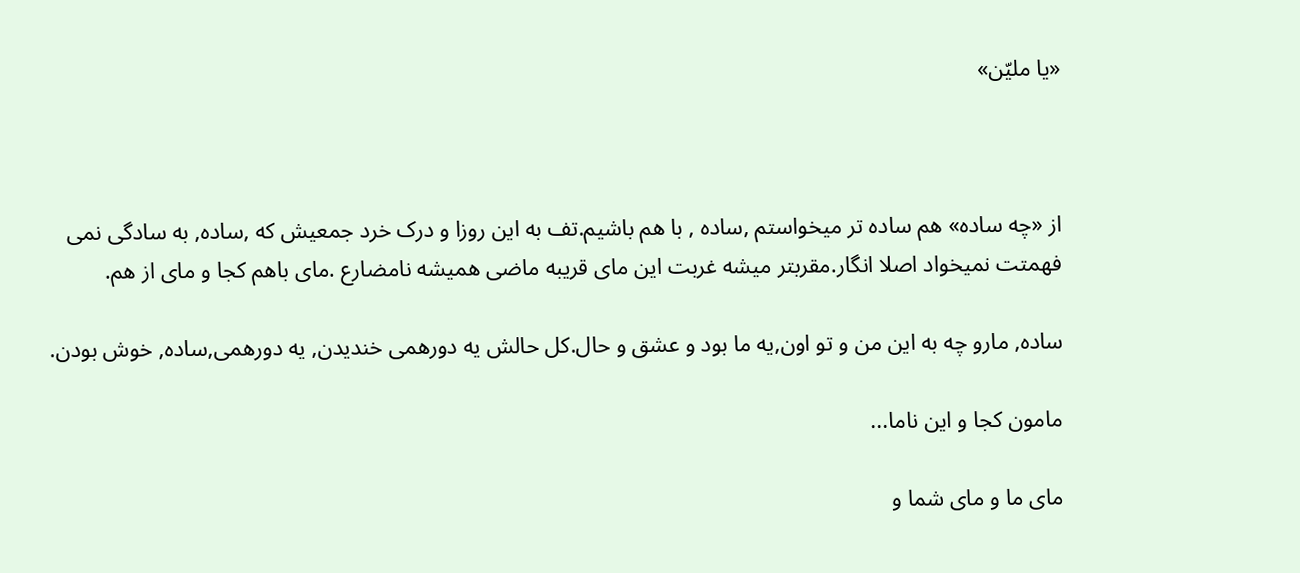«یا ملیّن»



از «چه ساده» هم ساده تر میخواستم ,ساده , با هم باشیم.تف به این روزا و درک خرد جمعیش که ,ساده, به سادگی نمی فهمتت نمیخواد اصلا انگار.مقربتر میشه غربت این مای قریبه ماضی همیشه نامضارع .مای باهم کجا و مای از هم.

ساده, مارو چه به این من و تو اون,یه ما بود و عشق و حال.کل حالش یه دورهمی خندیدن, یه دورهمی,ساده, خوش بودن.

مامون کجا و این ناما...

مای ما و مای شما و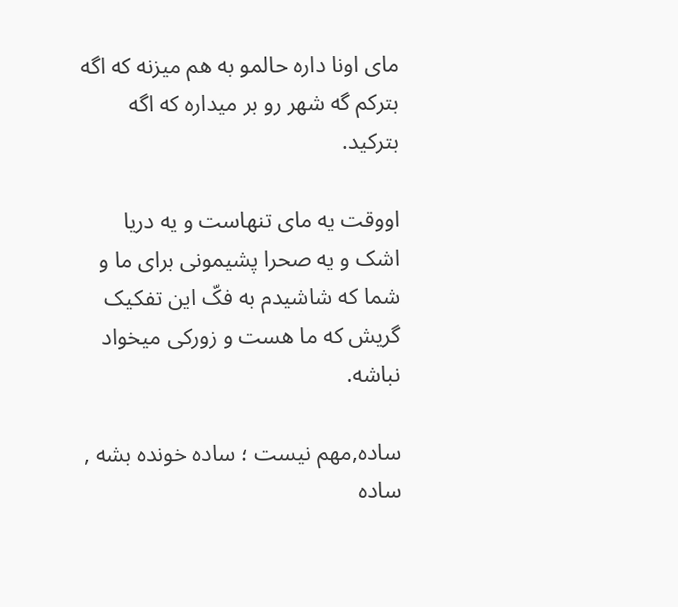مای اونا داره حالمو به هم میزنه که اگه بترکم گه شهر رو بر میداره که اگه بترکید.

اووقت یه مای تنهاست و یه دریا اشک و یه صحرا پشیمونی برای ما و شما که شاشیدم به فکّ این تفکیک گریش که ما هست و زورکی میخواد نباشه.

ساده,مهم نیست ؛ ساده خونده بشه , ساده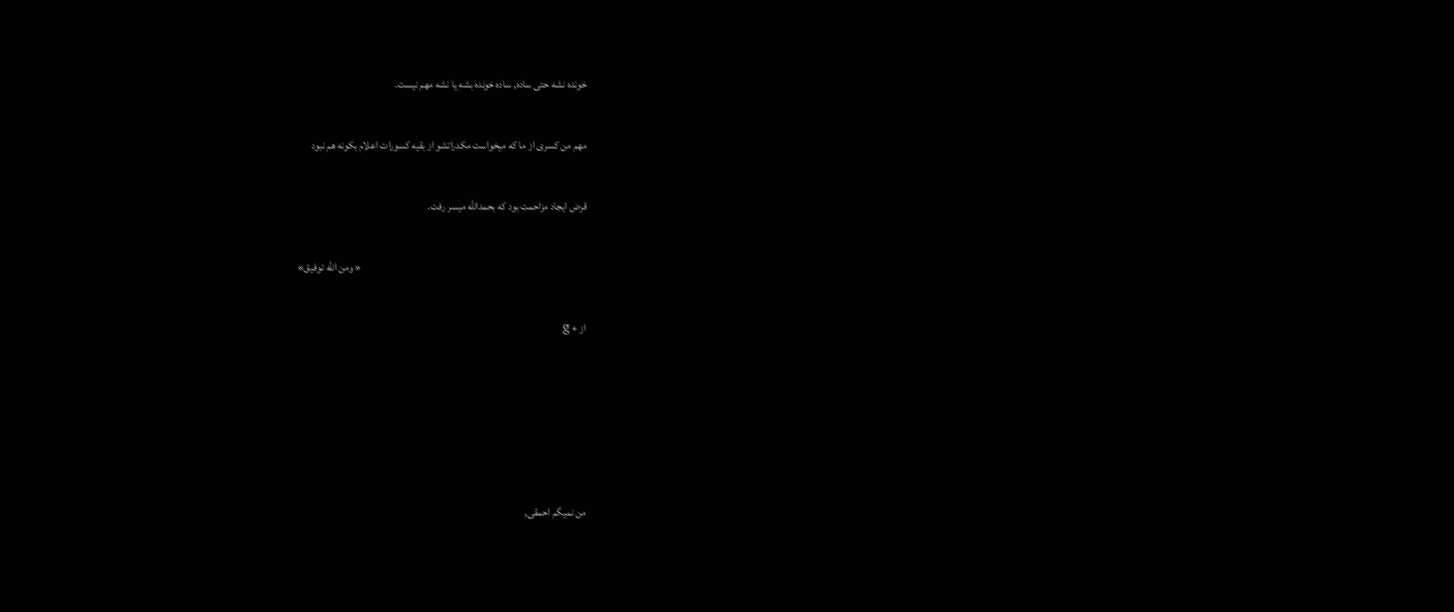خونده نشه حتی ساده, ساده خونده بشه یا نشه مهم نیست.

مهم من کسری از ما که میخواست مکدراتشو از بقیه کسورات اعلام بکونه هم نبود

قرض ایجاد مزاحمت بود که بحمدالله میسر رفت.

                                                                                                          « ومن الله توفیق»

از + g





من نمیگم احمقی,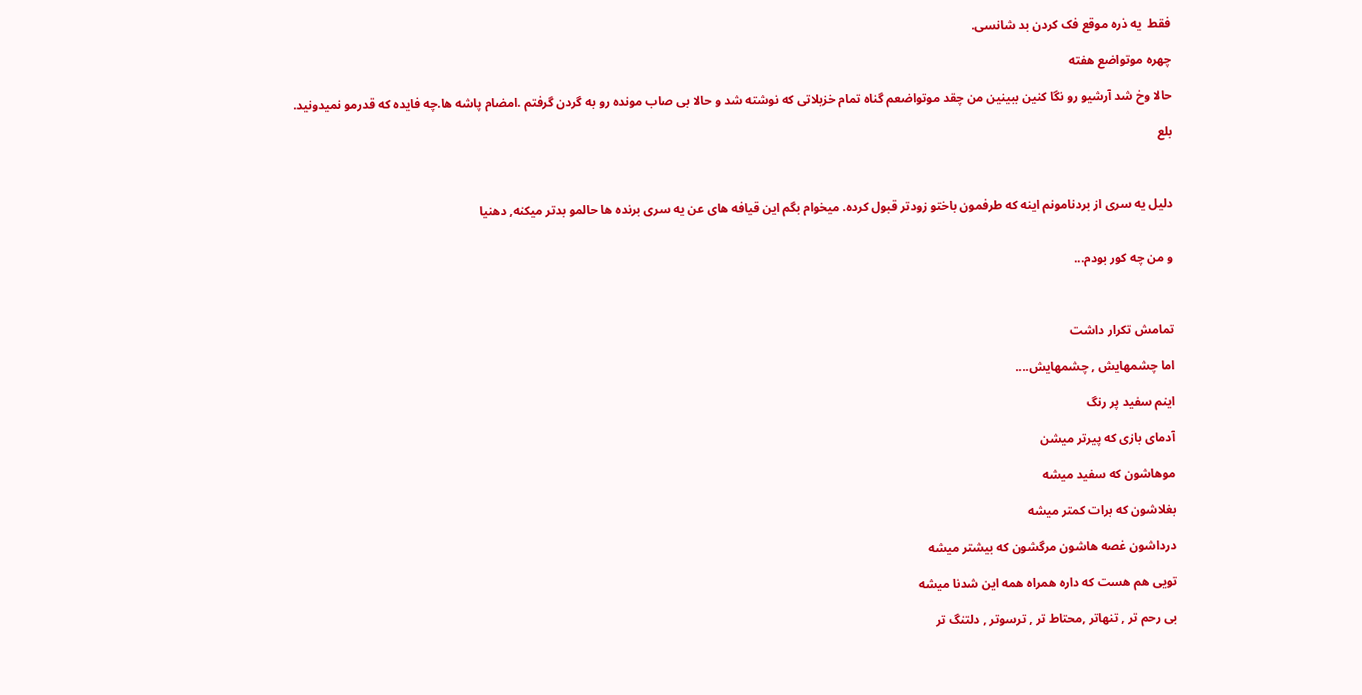فقط  یه ذره موقع فک کردن بد شانسی.

چهره موتواضع هفته

حالا وخ شد آرشیو رو نگا کنین ببینین من چقد موتواضعم گناه تمام خزبلاتی که نوشته شد و حالا بی صاب مونده رو به گردن گرفتم .امضام پاشه ها.چه فایده که قدرمو نمیدونید.

بلع



دلیل یه سری از بردنامونم اینه که طرفمون باختو زودتر قبول کرده. میخوام بگم این قیافه های عن یه سری برنده ها حالمو بدتر میکنه, دهنیا


و من چه کور بودم...



تمامش تکرار داشت

اما چشمهایش , چشمهایش....

اینم سفید پر رنگ

آدمای بازی که پیرتر میشن

موهاشون که سفید میشه

بغلاشون که برات کمتر میشه

درداشون غصه هاشون مرگشون که بیشتر میشه

تویی هم هست که داره همراه همه این شدنا میشه

بی رحم تر , تنهاتر ,محتاط تر , ترسوتر , دلتنگ تر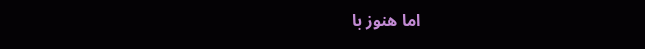اما هنوز با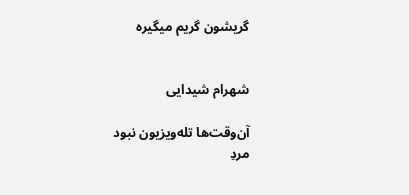گریشون گریم میگیره


شهرام شیدایی

آن‌وقت‌ها تله‌ويزيون نبود
مردِ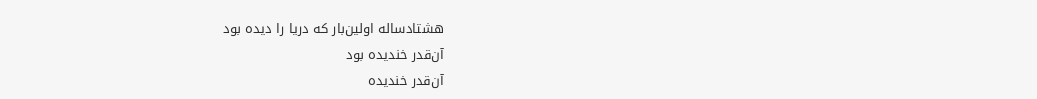هشتاد‌ساله اولين‌بار كه دريا را ديده بود
آن‌قدر خنديده بود
آن‌قدر خنديده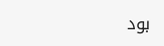بود